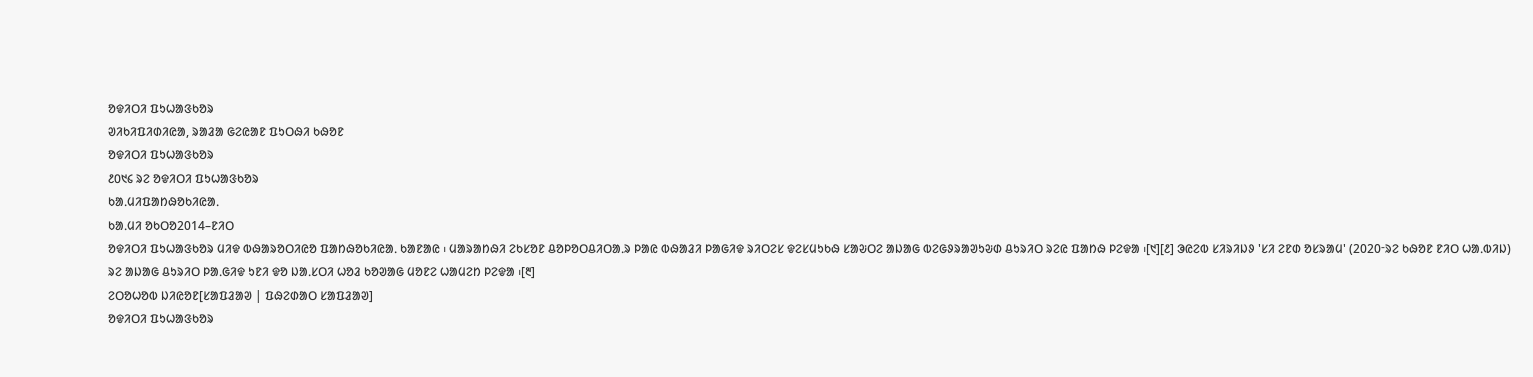ᱚᱫᱤᱛᱤ ᱯᱩᱦᱟᱝᱠᱚᱨ
ᱣᱤᱠᱤᱯᱤᱰᱤᱭᱟ, ᱨᱟᱲᱟ ᱜᱮᱭᱟᱱ ᱯᱩᱛᱷᱤ ᱠᱷᱚᱱ
ᱚᱫᱤᱛᱤ ᱯᱩᱦᱟᱝᱠᱚᱨ
᱒᱐᱑᱔ ᱨᱮ ᱚᱫᱤᱛᱤ ᱯᱩᱦᱟᱝᱠᱚᱨ
ᱠᱟᱹᱢᱤᱯᱟᱴᱷᱚᱠᱤᱭᱟᱹ
ᱠᱟᱹᱢᱤ ᱚᱠᱛᱚ2014–ᱱᱤᱛ
ᱚᱫᱤᱛᱤ ᱯᱩᱦᱟᱝᱠᱚᱨ ᱢᱤᱫ ᱵᱷᱟᱨᱚᱛᱤᱭᱚ ᱯᱟᱴᱷᱚᱠᱤᱭᱟᱹ ᱠᱟᱱᱟᱭ ᱾ ᱢᱟᱨᱟᱴᱷᱤ ᱮᱠᱥᱚᱱ ᱪᱚᱞᱚᱛᱪᱤᱛᱟᱹᱨ ᱞᱟᱭ ᱵᱷᱟᱲᱤ ᱞᱟᱜᱤᱫ ᱨᱤᱛᱮᱥ ᱫᱮᱥᱢᱩᱠᱷ ᱥᱟᱶᱛᱮ ᱟᱡᱟᱜ ᱵᱮᱜᱽᱨᱟᱣᱩᱶᱰ ᱪᱩᱨᱤᱛ ᱨᱮᱭ ᱯᱟᱴᱷ ᱞᱮᱫᱟ ᱾[᱑][᱒] ᱳᱭᱮᱵ ᱥᱤᱨᱤᱡᱽ 'ᱥᱤ ᱮᱱᱰ ᱚᱥᱨᱟᱢ' (2020ᱼᱨᱮ ᱠᱷᱚᱱ ᱱᱤᱛ ᱦᱟᱹᱵᱤᱡ) ᱨᱮ ᱟᱡᱟᱜ ᱪᱩᱨᱤᱛ ᱞᱟᱹᱜᱤᱫ ᱩᱱᱤ ᱫᱚ ᱡᱟᱹᱥᱛᱤ ᱦᱚᱲ ᱠᱚᱣᱟᱜ ᱢᱚᱱᱮ ᱦᱟᱢᱮᱴ ᱞᱮᱫᱟ ᱾[᱓]
ᱮᱛᱚᱦᱚᱵ ᱡᱤᱭᱚᱱ[ᱥᱟᱯᱲᱟᱣ | ᱯᱷᱮᱰᱟᱛ ᱥᱟᱯᱲᱟᱣ]
ᱚᱫᱤᱛᱤ ᱯᱩᱦᱟᱝᱠᱚᱨ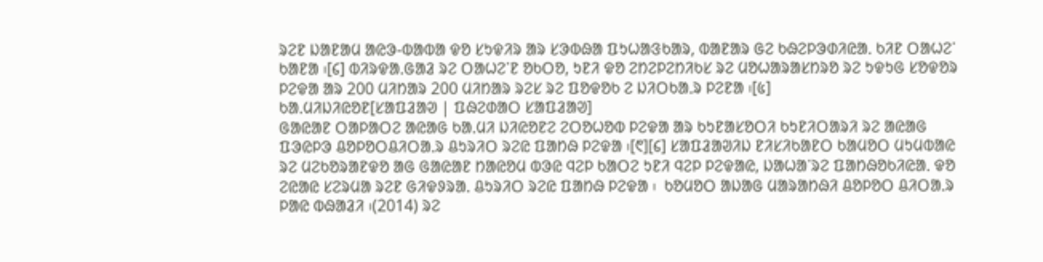ᱨᱮᱱ ᱡᱟᱱᱟᱢ ᱟᱭᱳ-ᱵᱟᱵᱟ ᱫᱚ ᱥᱩᱫᱤᱨ ᱟᱨ ᱥᱳᱵᱷᱟ ᱯᱩᱦᱟᱝᱠᱟᱨ, ᱵᱟᱱᱟᱨ ᱜᱮ ᱠᱷᱮᱞᱳᱰᱤᱭᱟᱹ ᱠᱤᱱ ᱛᱟᱦᱮᱸ ᱠᱟᱱᱟ ᱾[᱔] ᱵᱤᱨᱫᱟᱹᱜᱟᱲ ᱨᱮ ᱛᱟᱦᱮᱸᱱ ᱚᱠᱛᱚ, ᱩᱱᱤ ᱫᱚ ᱮᱴᱮᱞᱮᱴᱤᱠᱥ ᱨᱮ ᱢᱚᱦᱟᱨᱟᱥᱴᱨᱚ ᱨᱮ ᱩᱫᱩᱜ ᱥᱚᱫᱚᱨ ᱞᱮᱫᱟ ᱟᱨ 200 ᱢᱤᱴᱟᱨ 200 ᱢᱤᱴᱟᱨ ᱨᱮᱥ ᱨᱮ ᱯᱚᱫᱚᱠ ᱮ ᱡᱤᱛᱠᱟᱹᱨ ᱞᱮᱱᱟ ᱾[᱕]
ᱠᱟᱹᱢᱤᱡᱤᱭᱚᱱ[ᱥᱟᱯᱲᱟᱣ | ᱯᱷᱮᱰᱟᱛ ᱥᱟᱯᱲᱟᱣ]
ᱜᱟᱭᱟᱱ ᱛᱟᱞᱟᱛᱮ ᱟᱭᱟᱜ ᱠᱟᱹᱢᱤ ᱡᱤᱭᱚᱱᱮ ᱮᱛᱚᱦᱚᱵ ᱞᱮᱫᱟ ᱟᱨ ᱠᱩᱱᱟᱥᱚᱛᱤ ᱠᱩᱱᱤᱛᱟᱨᱤ ᱨᱮ ᱟᱭᱟᱜ ᱯᱳᱭᱞᱳ ᱪᱚᱞᱚᱛᱪᱤᱛᱟᱹᱨ ᱪᱩᱨᱤᱛ ᱨᱮᱭ ᱯᱟᱴᱷ ᱞᱮᱫᱟ ᱾[᱖][᱔] ᱥᱟᱯᱲᱟᱣᱤᱡ ᱱᱤᱥᱤᱠᱟᱱᱛ ᱠᱟᱢᱚᱛ ᱢᱩᱢᱵᱟᱭ ᱨᱮ ᱢᱮᱠᱚᱨᱟᱱᱫᱚ ᱟᱜ ᱜᱟᱭᱟᱱ ᱴᱟᱭᱚᱢ ᱵᱳᱭ ᱧᱮᱞ ᱠᱟᱛᱮ ᱩᱱᱤ ᱧᱮᱞ ᱞᱮᱫᱟᱭ, ᱡᱟᱦᱟᱸᱨᱮ ᱯᱟᱴᱷᱚᱠᱤᱭᱟᱹ ᱫᱚ ᱮᱭᱟᱭ ᱥᱮᱨᱢᱟ ᱨᱮᱱ ᱜᱤᱫᱽᱨᱟᱹ ᱪᱩᱨᱤᱛ ᱨᱮᱭ ᱯᱟᱴᱷ ᱞᱮᱫᱟ ᱾  ᱠᱚᱢᱚᱛ ᱟᱡᱟᱜ ᱢᱟᱨᱟᱴᱷᱤ ᱪᱚᱞᱚᱛ ᱪᱤᱛᱟᱹᱨ ᱞᱟᱭ ᱵᱷᱟᱲᱤ ᱾(2014) ᱨᱮ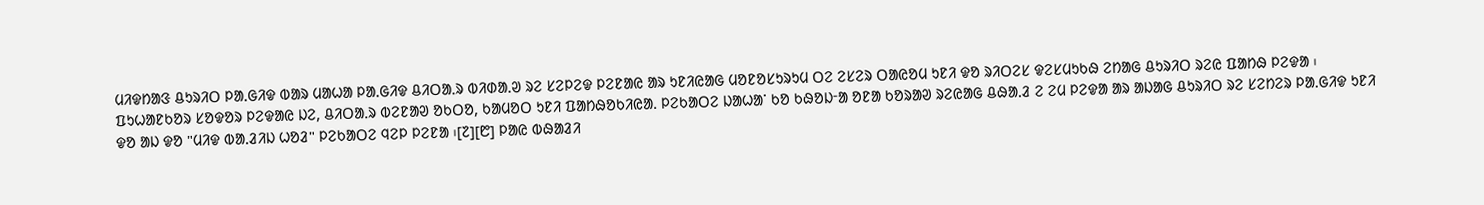ᱢᱤᱫᱴᱟᱝ ᱪᱩᱨᱤᱛ ᱞᱟᱹᱜᱤᱫ ᱵᱟᱨ ᱢᱟᱦᱟ ᱞᱟᱹᱜᱤᱫ ᱪᱤᱛᱟᱹᱨ ᱵᱤᱰᱟᱹᱣ ᱨᱮ ᱥᱮᱞᱮᱫ ᱞᱮᱱᱟᱭ ᱟᱨ ᱩᱱᱤᱭᱟᱜ ᱢᱚᱱᱚᱥᱩᱨᱩᱢ ᱛᱮ ᱮᱥᱮᱨ ᱛᱟᱭᱚᱢ ᱩᱱᱤ ᱫᱚ ᱨᱤᱛᱮᱥ ᱫᱮᱥᱢᱩᱠᱷ ᱮᱴᱟᱜ ᱪᱩᱨᱤᱛ ᱨᱮᱭ ᱯᱟᱴᱷ ᱞᱮᱫᱟ ᱾ ᱯᱩᱦᱟᱱᱠᱚᱨ ᱥᱚᱫᱚᱨ ᱞᱮᱫᱟᱭ ᱡᱮ, ᱪᱤᱛᱟᱹᱨ ᱵᱮᱱᱟᱣ ᱚᱠᱛᱚ, ᱠᱟᱢᱚᱛ ᱩᱱᱤ ᱯᱟᱴᱷᱚᱠᱤᱭᱟᱹ ᱞᱮᱠᱟᱛᱮ ᱡᱟᱦᱟᱸ ᱠᱚ ᱠᱷᱚᱡᱼᱟ ᱚᱱᱟ ᱠᱚᱨᱟᱣ ᱨᱮᱭᱟᱜ ᱪᱷᱟᱹᱲ ᱮ ᱮᱢ ᱞᱮᱫᱟ ᱟᱨ ᱟᱡᱟᱜ ᱪᱩᱨᱤᱛ ᱨᱮ ᱥᱮᱴᱮᱨ ᱞᱟᱹᱜᱤᱫ ᱩᱱᱤ ᱫᱚ ᱟᱡ ᱫᱚ "ᱢᱤᱫ ᱵᱟᱹᱲᱤᱡ ᱦᱚᱲ" ᱞᱮᱠᱟᱛᱮ ᱧᱮᱞ ᱞᱮᱱᱟ ᱾[᱗][᱘] ᱞᱟᱭ ᱵᱷᱟᱲᱤ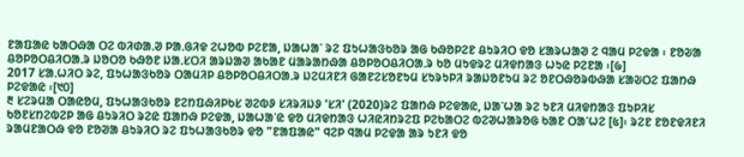ᱱᱟᱯᱟᱭ ᱠᱟᱛᱷᱟ ᱛᱮ ᱵᱤᱰᱟᱹᱣ ᱞᱟᱹᱜᱤᱫ ᱮᱦᱚᱵ ᱞᱮᱱᱟ, ᱡᱟᱦᱟᱸ ᱨᱮ ᱯᱩᱦᱟᱝᱠᱚᱨ ᱟᱜ ᱠᱷᱚᱞᱮᱱ ᱪᱩᱨᱤᱛ ᱫᱚ ᱥᱟᱨᱦᱟᱣ ᱮ ᱧᱟᱢ ᱞᱮᱫᱟ ᱾ ᱱᱚᱶᱟ ᱪᱚᱞᱚᱛᱪᱤᱛᱟᱹᱨ ᱡᱚᱛᱚ ᱠᱷᱚᱱ ᱡᱟᱹᱥᱛᱤ ᱟᱨᱡᱟᱣ ᱟᱠᱟᱱ ᱢᱟᱨᱟᱴᱷᱟ ᱪᱚᱞᱚᱛᱪᱤᱛᱟᱹᱨ ᱠᱚ ᱢᱩᱫᱨᱮ ᱢᱤᱫᱴᱟᱝ ᱦᱩᱭ ᱞᱮᱱᱟ ᱾[᱙]
2017 ᱥᱟᱹᱦᱤᱛ ᱨᱮ, ᱯᱩᱦᱟᱝᱠᱚᱨ ᱛᱟᱢᱤᱞ ᱪᱚᱞᱚᱛᱪᱤᱛᱟᱹᱨ ᱡᱮᱢᱤᱱᱤ ᱜᱟᱱᱮᱥᱚᱱᱩᱢ ᱥᱩᱨᱩᱞᱤ ᱨᱟᱡᱚᱱᱩᱢ ᱨᱮ ᱚᱱᱛᱷᱚᱨᱵᱷᱟ ᱥᱟᱶᱛᱮ ᱯᱟᱴᱷ ᱞᱮᱫᱟᱭ ᱾[᱑᱐]
᱓ ᱥᱮᱨᱢᱟ ᱛᱟᱭᱚᱢ, ᱯᱩᱦᱟᱝᱠᱚᱨ ᱱᱮᱴᱯᱷᱤᱞᱠᱥ ᱣᱮᱵᱽ ᱥᱤᱨᱤᱡᱽ 'ᱥᱤ' (2020)ᱨᱮ ᱯᱟᱴᱷ ᱞᱮᱫᱟᱭ, ᱡᱟᱸᱦᱟ ᱨᱮ ᱩᱱᱤ ᱢᱤᱫᱴᱟᱝ ᱯᱩᱞᱤᱥ ᱠᱚᱱᱥᱴᱮᱵᱮᱞ ᱟᱜ ᱪᱩᱨᱤᱛ ᱨᱮᱭ ᱯᱟᱴᱷ ᱞᱮᱫᱟ, ᱡᱟᱦᱟᱸᱭ ᱫᱚ ᱢᱤᱫᱴᱟᱝ ᱦᱤᱭᱤᱴᱨᱮᱯ ᱞᱮᱠᱟᱛᱮ ᱵᱮᱣᱦᱟᱨᱚᱜ ᱠᱟᱱ ᱛᱟᱸᱦᱮ [᱕]᱾ ᱨᱮᱱ ᱱᱚᱱᱫᱤᱱᱤ ᱨᱟᱢᱱᱟᱛᱷ ᱫᱚ ᱱᱚᱣᱟ ᱪᱩᱨᱤᱛ ᱨᱮ ᱯᱩᱦᱟᱝᱠᱚᱨ ᱫᱚ "ᱱᱟᱯᱟᱭ" ᱧᱮᱞ ᱧᱟᱢ ᱞᱮᱫᱟ ᱟᱨ ᱩᱱᱤ ᱫᱚ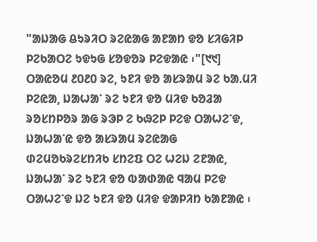"ᱟᱡᱟᱜ ᱪᱩᱨᱤᱛ ᱨᱮᱭᱟᱜ ᱟᱱᱟᱴ ᱫᱚ ᱥᱤᱜᱤᱞ ᱞᱮᱠᱟᱛᱮ ᱩᱫᱩᱜ ᱥᱚᱫᱚᱨ ᱞᱮᱫᱟᱭ ᱾"[᱑᱑]
ᱛᱟᱭᱚᱢ ᱒᱐᱒᱐ ᱨᱮ, ᱩᱱᱤ ᱫᱚ ᱟᱥᱨᱟᱢ ᱨᱮ ᱠᱟ.ᱢᱤ ᱞᱮᱭᱟ, ᱡᱟᱦᱟᱸ ᱨᱮ ᱩᱱᱤ ᱫᱚ ᱢᱤᱫ ᱠᱚᱲᱟ ᱨᱚᱥᱴᱞᱚᱨ ᱟᱜ ᱨᱳᱞ ᱮ ᱠᱷᱮᱞ ᱞᱮᱫ ᱛᱟᱦᱮᱸᱫ, ᱡᱟᱦᱟᱸᱭ ᱫᱚ ᱟᱥᱨᱟᱢ ᱨᱮᱭᱟᱜ ᱰᱮᱢᱚᱠᱨᱮᱥᱴᱤᱠ ᱥᱴᱮᱯ ᱛᱮ ᱦᱮᱡ ᱮᱱᱟᱭ, ᱡᱟᱦᱟᱸ ᱨᱮ ᱩᱱᱤ ᱫᱚ ᱵᱟᱰᱟᱭ ᱧᱟᱢ ᱞᱮᱫ ᱛᱟᱦᱮᱸᱫ ᱡᱮ ᱩᱱᱤ ᱫᱚ ᱢᱤᱫ ᱫᱟᱞᱤᱴ ᱠᱟᱱᱟᱭ ᱾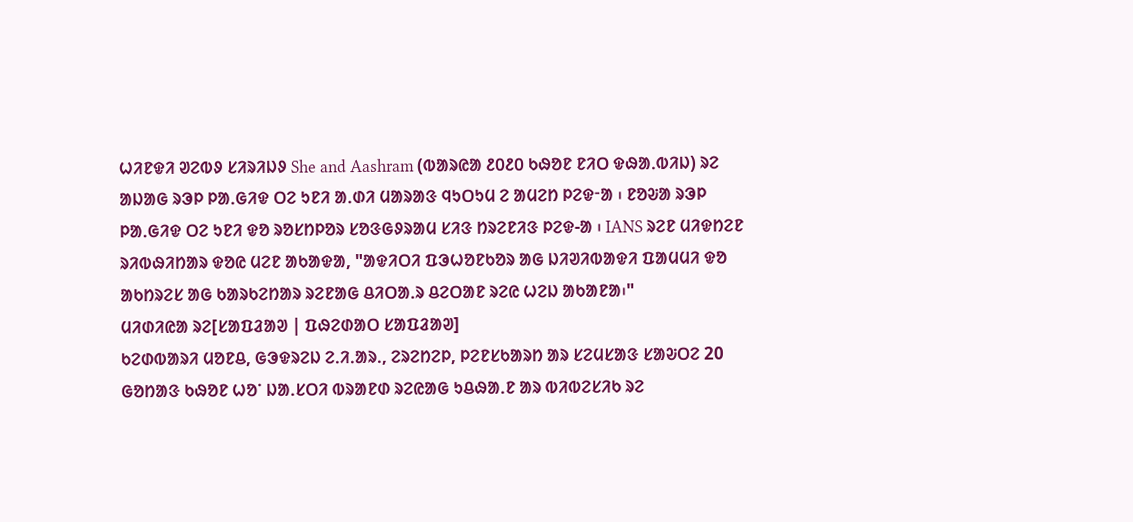ᱦᱤᱱᱫᱤ ᱣᱮᱵᱽ ᱥᱤᱨᱤᱡᱽ She and Aashram (ᱵᱟᱨᱭᱟ ᱒᱐᱒᱐ ᱠᱷᱚᱱ ᱱᱤᱛ ᱫᱷᱟᱹᱵᱤᱡ) ᱨᱮ ᱟᱡᱟᱜ ᱨᱳᱞ ᱞᱟᱹᱜᱤᱫ ᱛᱮ ᱩᱱᱤ ᱟᱹᱰᱤ ᱢᱟᱨᱟᱝ ᱧᱩᱛᱩᱢ ᱮ ᱟᱢᱮᱴ ᱞᱮᱫᱼᱟ ᱾ ᱱᱚᱶᱟ ᱨᱳᱞ ᱞᱟᱹᱜᱤᱫ ᱛᱮ ᱩᱱᱤ ᱫᱚ ᱨᱚᱥᱴᱞᱚᱨ ᱥᱚᱝᱜᱽᱨᱟᱢ ᱥᱤᱝ ᱴᱨᱮᱱᱤᱝ ᱞᱮᱫ-ᱟ ᱾ IANS ᱨᱮᱱ ᱢᱤᱫᱴᱮᱱ ᱨᱤᱵᱷᱤᱴᱟᱨ ᱫᱚᱭ ᱢᱮᱱ ᱟᱠᱟᱫᱟ, "ᱟᱫᱤᱛᱤ ᱯᱳᱦᱚᱱᱠᱚᱨ ᱟᱜ ᱡᱤᱣᱤᱵᱟᱫᱤ ᱯᱟᱢᱢᱤ ᱫᱚ ᱟᱠᱴᱨᱮᱥ ᱟᱜ ᱠᱟᱨᱠᱮᱴᱟᱨ ᱨᱮᱱᱟᱜ ᱪᱤᱛᱟᱹᱨ ᱪᱮᱛᱟᱱ ᱨᱮᱭ ᱦᱮᱡ ᱟᱠᱟᱱᱟ᱾"
ᱢᱤᱰᱤᱭᱟ ᱨᱮ[ᱥᱟᱯᱲᱟᱣ | ᱯᱷᱮᱰᱟᱛ ᱥᱟᱯᱲᱟᱣ]
ᱠᱮᱰᱵᱟᱨᱤ ᱢᱚᱱᱪ, ᱜᱳᱫᱨᱮᱡ ᱮᱹᱤᱹᱟᱨᱹ, ᱮᱨᱮᱴᱮᱞ, ᱞᱮᱱᱥᱠᱟᱨᱴ ᱟᱨ ᱥᱮᱢᱥᱟᱝ ᱥᱟᱶᱛᱮ 20 ᱜᱚᱴᱟᱝ ᱠᱷᱚᱱ ᱦᱚᱸ ᱡᱟᱹᱥᱛᱤ ᱵᱨᱟᱱᱰ ᱨᱮᱭᱟᱜ ᱩᱪᱷᱟᱹᱱ ᱟᱨ ᱵᱤᱵᱮᱥᱤᱠ ᱨᱮ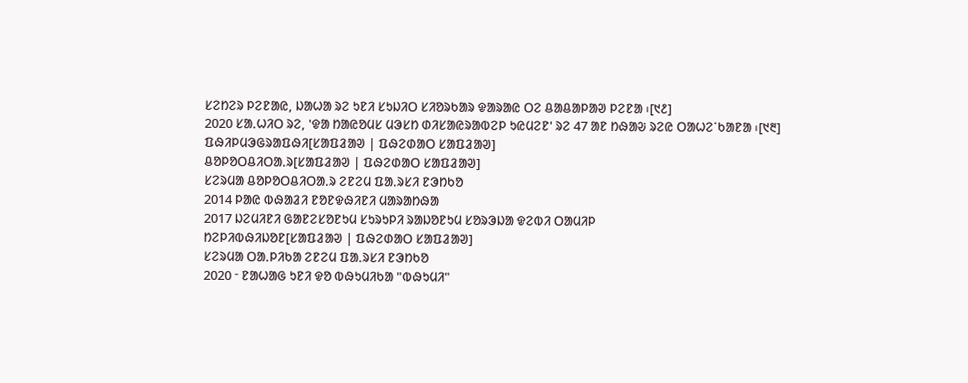ᱥᱮᱴᱮᱨ ᱞᱮᱱᱟᱭ, ᱡᱟᱦᱟ ᱨᱮ ᱩᱱᱤ ᱥᱩᱡᱤᱛ ᱥᱤᱚᱨᱠᱟᱨ ᱫᱟᱨᱟᱭ ᱛᱮ ᱪᱟᱪᱟᱞᱟᱣ ᱞᱮᱱᱟ ᱾[᱑᱒]
2020 ᱥᱟᱹᱦᱤᱛ ᱨᱮ, 'ᱫᱟ ᱴᱟᱭᱚᱢᱥ ᱢᱳᱥᱴ ᱰᱤᱥᱟᱭᱨᱟᱵᱮᱞ ᱩᱭᱢᱮᱱ' ᱨᱮ 47 ᱟᱱ ᱴᱷᱟᱶ ᱨᱮᱭ ᱛᱟᱦᱮᱸᱠᱟᱱᱟ ᱾[᱑᱓]
ᱯᱷᱤᱞᱢᱳᱜᱨᱟᱯᱷᱤ[ᱥᱟᱯᱲᱟᱣ | ᱯᱷᱮᱰᱟᱛ ᱥᱟᱯᱲᱟᱣ]
ᱪᱚᱞᱚᱛᱪᱤᱛᱟᱹᱨ[ᱥᱟᱯᱲᱟᱣ | ᱯᱷᱮᱰᱟᱛ ᱥᱟᱯᱲᱟᱣ]
ᱥᱮᱨᱢᱟ ᱪᱚᱞᱚᱛᱪᱤᱛᱟᱹᱨ ᱮᱱᱮᱢ ᱯᱟᱹᱨᱥᱤ ᱱᱳᱴᱠᱚ
2014 ᱞᱟᱭ ᱵᱷᱟᱲᱤ ᱱᱚᱱᱫᱷᱤᱱᱤ ᱢᱟᱨᱟᱴᱷᱟ
2017 ᱡᱮᱢᱤᱱᱤ ᱜᱟᱱᱮᱥᱚᱱᱩᱢ ᱥᱩᱨᱩᱞᱤ ᱨᱟᱡᱚᱱᱩᱢ ᱥᱚᱨᱳᱡᱟ ᱫᱮᱵᱤ ᱛᱟᱢᱤᱞ
ᱴᱮᱞᱤᱵᱷᱤᱡᱚᱱ[ᱥᱟᱯᱲᱟᱣ | ᱯᱷᱮᱰᱟᱛ ᱥᱟᱯᱲᱟᱣ]
ᱥᱮᱨᱢᱟ ᱛᱟᱹᱞᱤᱠᱟ ᱮᱱᱮᱢ ᱯᱟᱹᱨᱥᱤ ᱱᱳᱴᱠᱚ
2020 ᱼ ᱱᱟᱦᱟᱜ ᱩᱱᱤ ᱫᱚ ᱵᱷᱩᱢᱤᱠᱟ "ᱵᱷᱩᱢᱤ"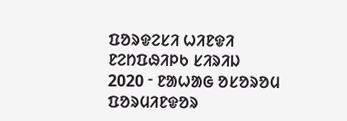ᱯᱚᱨᱫᱮᱥᱤ ᱦᱤᱱᱫᱤ ᱱᱮᱴᱯᱷᱤᱞᱠ ᱥᱤᱨᱤᱡ
2020 ᱼ ᱱᱟᱦᱟᱜ ᱚᱥᱚᱨᱚᱢ ᱯᱚᱨᱢᱤᱱᱫᱚᱨ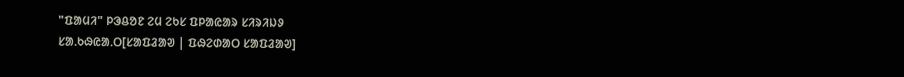"ᱯᱟᱢᱤ" ᱞᱳᱪᱚᱱ ᱮᱢ ᱮᱠᱥ ᱯᱞᱟᱭᱟᱨ ᱥᱤᱨᱤᱡᱽ
ᱥᱟᱹᱠᱷᱭᱟᱹᱛ[ᱥᱟᱯᱲᱟᱣ | ᱯᱷᱮᱰᱟᱛ ᱥᱟᱯᱲᱟᱣ]